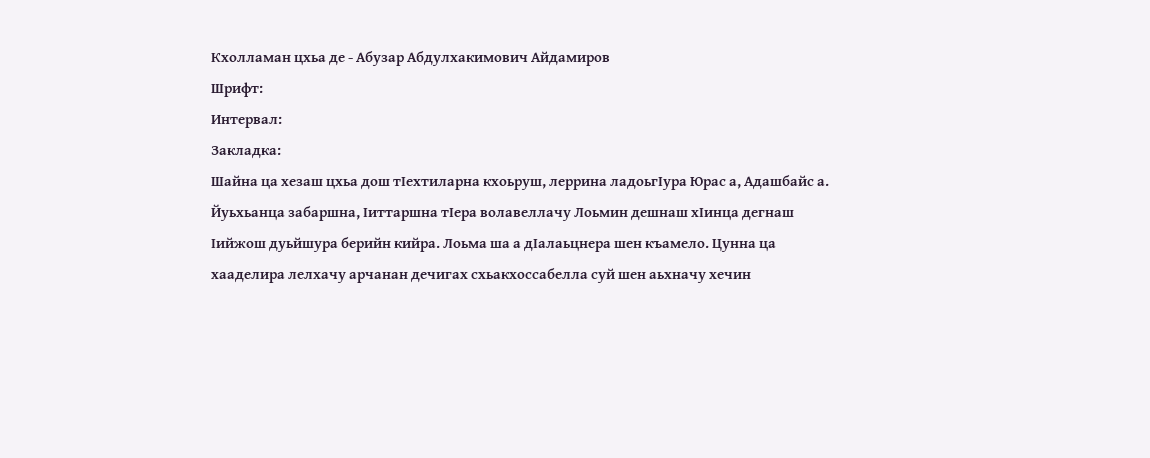Кхолламан цхьа де - Абузар Абдулхакимович Айдамиров
Шрифт:
Интервал:
Закладка:
Шайна ца хезаш цхьа дош тІехтиларна кхоьруш, леррина ладоьгІура Юрас а, Адашбайс а. Йуьхьанца забаршна, Іиттаршна тІера волавеллачу Лоьмин дешнаш хІинца дегнаш Іийжош дуьйшура берийн кийра. Лоьма ша а дІалаьцнера шен къамело. Цунна ца хааделира лелхачу арчанан дечигах схьакхоссабелла суй шен аьхначу хечин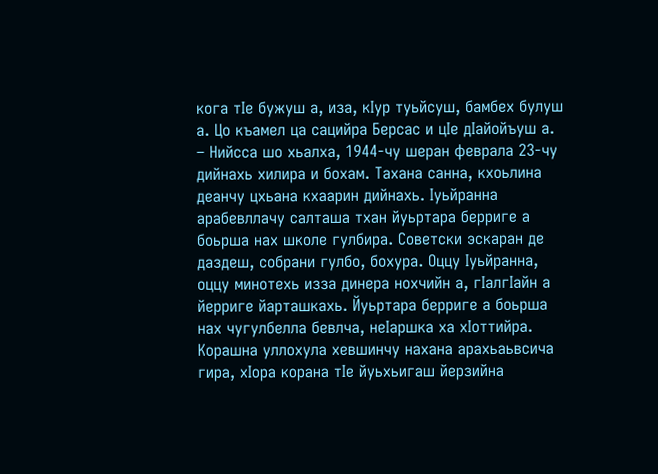кога тІе бужуш а, иза, кІур туьйсуш, бамбех булуш а. Цо къамел ца сацийра Берсас и цІе дІайойъуш а.
– Нийсса шо хьалха, 1944-чу шеран феврала 23-чу дийнахь хилира и бохам. Тахана санна, кхоьлина деанчу цхьана кхаарин дийнахь. Іуьйранна арабевллачу салташа тхан йуьртара берриге а боьрша нах школе гулбира. Советски эскаран де даздеш, собрани гулбо, бохура. Оццу Іуьйранна, оццу минотехь изза динера нохчийн а, гІалгІайн а йерриге йарташкахь. Йуьртара берриге а боьрша нах чугулбелла бевлча, неІаршка ха хІоттийра. Корашна уллохула хевшинчу нахана арахьаьвсича гира, хІора корана тІе йуьхьигаш йерзийна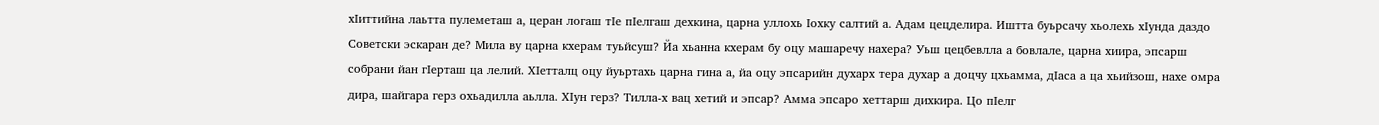хІиттийна лаьтта пулеметаш а, церан логаш тІе пІелгаш дехкина, царна уллохь Іохку салтий а. Адам цецделира. Иштта буьрсачу хьолехь хІунда даздо Советски эскаран де? Мила ву царна кхерам туьйсуш? Йа хьанна кхерам бу оцу машаречу нахера? Уьш цецбевлла а бовлале, царна хиира, эпсарш собрани йан гІерташ ца лелий. ХІетталц оцу йуьртахь царна гина а, йа оцу эпсарийн духарх тера духар а доцчу цхьамма, дІаса а ца хьийзош, нахе омра дира, шайгара герз охьадилла аьлла. ХІун герз? Тилла-х вац хетий и эпсар? Амма эпсаро хеттарш дихкира. Цо пІелг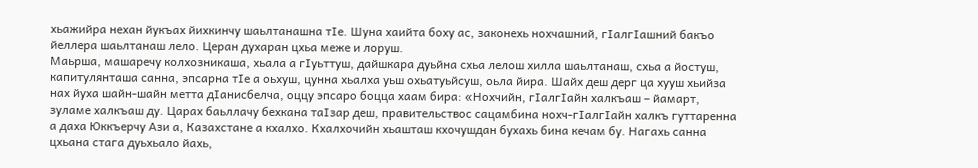хьажийра нехан йукъах йихкинчу шаьлтанашна тІе. Шуна хаийта боху ас, законехь нохчашний, гІалгІашний бакъо йеллера шаьлтанаш лело. Церан духаран цхьа меже и лоруш.
Маьрша, машаречу колхозникаша, хьала а гІуьттуш, дайшкара дуьйна схьа лелош хилла шаьлтанаш, схьа а йостуш, капитулянташа санна, эпсарна тІе а оьхуш, цунна хьалха уьш охьатуьйсуш, оьла йира. Шайх деш дерг ца хууш хьийза нах йуха шайн-шайн метта дІанисбелча, оццу эпсаро боцца хаам бира: «Нохчийн, гІалгІайн халкъаш – йамарт, зуламе халкъаш ду. Царах баьллачу бехкана таІзар деш, правительствос сацамбина нохч-гІалгІайн халкъ гуттаренна а даха Юккъерчу Ази а, Казахстане а кхалхо. Кхалхочийн хьашташ кхочушдан бухахь бина кечам бу. Нагахь санна цхьана стага дуьхьало йахь,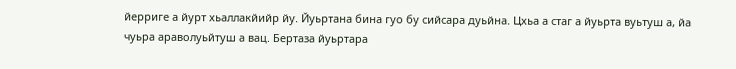йерриге а йурт хьаллакйийр йу. Йуьртана бина гуо бу сийсара дуьйна. Цхьа а стаг а йуьрта вуьтуш а, йа чуьра араволуьйтуш а вац. Бертаза йуьртара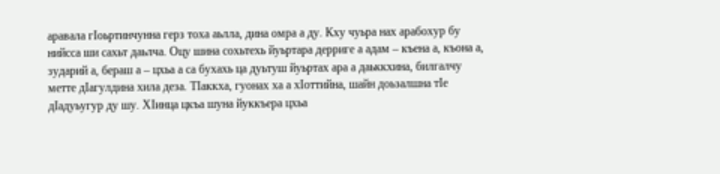аравала гІоьртинчунна герз тоха аьлла, дина омра а ду. Кху чуьра нах арабохур бу нийсса ши сахьт даьлча. Оцу шина сохьтехь йуьртара дерриге а адам – къена а, къона а, зударий а, бераш а – цхьа а са бухахь ца дуьтуш йуьртах ара а даьккхина, билгалчу метте дІагулдина хила деза. ТІаккха, гуонах ха а хІоттийна, шайн доьзалшна тІе дІадуьугур ду шу. ХІинца цкъа шуна йуккъера цхьа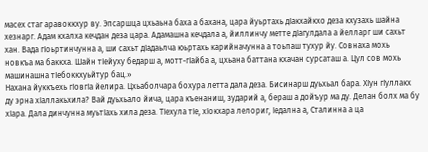масех стаг аравоккхур ву. Эпсаршца цхьаьна баха а бахана, цара йуьртахь дІакхайкхо деза кхузахь шайна хезнарг. Адам кхалха кечдан деза цара. Адамашна кечдала а, йиллинчу метте дІагулдала а йелларг ши сахьт хан. Вада гІоьртинчунна а, ши сахьт дІадаьлча юьртахь карийначунна а тоьпаш тухур йу. Совнаха мохь новкъа ма баккха. Шайн тІейуху бедарш а, мотт-гІайба а, цхьана баттана кхачан сурсаташ а. Цул сов мохь машинашна тІебоккхуьйтур бац.»
Нахана йуккъехь гІовгІа йелира. Цхьаболчара бохура летта дала деза. Бисинарш дуьхьал бара. ХІун гІуллакх ду эрна хІаллакьхила? Вай дуьхьало йича, цара къенаниш, зударий а, бераш а дойъур ма ду. Делан болх ма бу хІара. Дала динчунна муьтІахь хила деза. ТІехула тІе, хІокхара лелориг, Іедална а, Сталинна а ца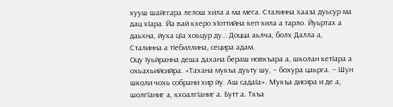хууш шайггара лелош хила а ма мега. Сталинна хааза дуьсур ма дац хІара. Йа вай кхеро хІоттийна кеп хила а тарло. Йуьртах а даьхна, йуха цІа хоьцур ду… Доцца аьлча, болх Далла а, Сталинна а тІебиллина, сецира адам.
Оцу Іуьйранна деша дахана бераш новкъара а, школан кетІара а охьахьийсийра. «Тахана мукъа дуьту шу, – бохура цаьрга. – Шун школи чохь собрани хир йу. Аш садаІа». Мукъа дисира и де а, шолгІаниг а, кхоалгІаниг а. Бутт а. Ткъа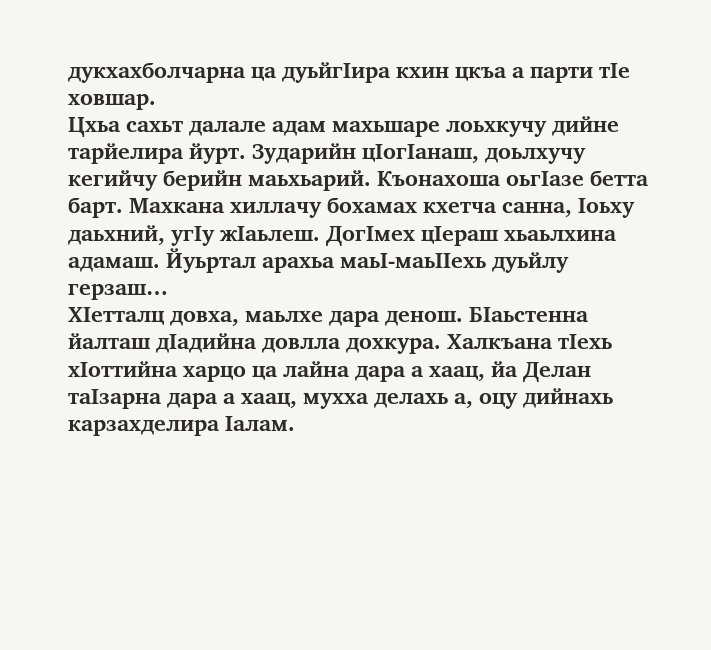дукхахболчарна ца дуьйгІира кхин цкъа а парти тІе ховшар.
Цхьа сахьт далале адам махьшаре лоьхкучу дийне тарйелира йурт. Зударийн цІогІанаш, доьлхучу кегийчу берийн маьхьарий. Къонахоша оьгІазе бетта барт. Махкана хиллачу бохамах кхетча санна, Іоьху даьхний, угІу жІаьлеш. ДогІмех цІераш хьаьлхина адамаш. Йуьртал арахьа маьІ-маьІІехь дуьйлу герзаш…
ХІетталц довха, маьлхе дара денош. БІаьстенна йалташ дІадийна довлла дохкура. Халкъана тІехь хІоттийна харцо ца лайна дара а хаац, йа Делан таІзарна дара а хаац, мухха делахь а, оцу дийнахь карзахделира Іалам.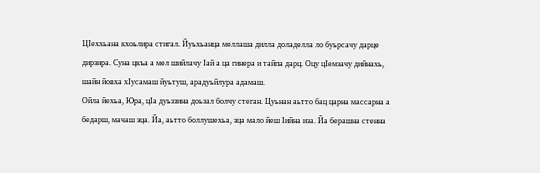ЦІеххьана кхоьлира стигал. Йуьхьанца меллаша дилла доладелла ло буьрсачу дарце дирзира. Суна цкъа а мел шийлачу Іай а ца гинера и тайпа дарц. Оцу цІемзачу дийнахь, шайн йовха хІусамаш йуьтуш, арадуьйлура адамаш.
Ойла йехьа, Юра, цІа дуьззина доьзал болчу стеган. Цуьнан аьтто бац царна массарна а бедарш, мачаш эца. Йа, аьтто боллушехьа, эца мало йеш Іийна иза. Йа берашна стенна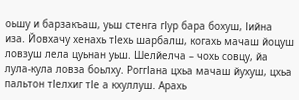оьшу и барзакъаш, уьш стенга гІур бара бохуш, Іийна иза. Йовхачу хенахь тІехь шарбалш, когахь мачаш йоцуш ловзуш лела цуьнан уьш. Шелйелча – чохь совцу, йа лула-кула ловза боьлху. PoггІана цхьа мачаш йухуш, цхьа пальтон тІелхиг тІе а кхуллуш. Арахь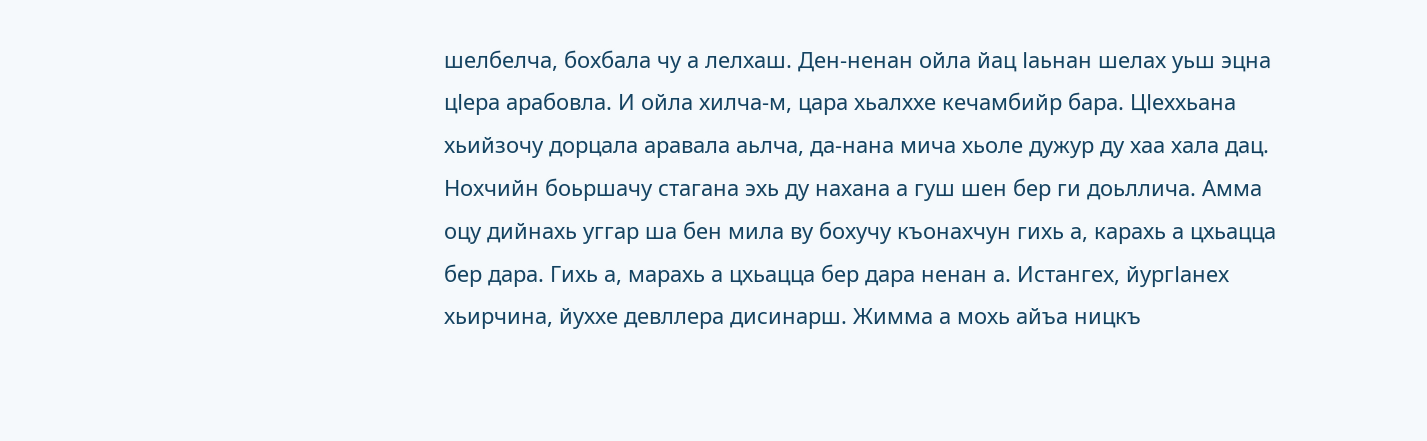шелбелча, бохбала чу а лелхаш. Ден-ненан ойла йац Іаьнан шелах уьш эцна цІера арабовла. И ойла хилча-м, цара хьалххе кечамбийр бара. ЦІеххьана хьийзочу дорцала аравала аьлча, да-нана мича хьоле дужур ду хаа хала дац.
Нохчийн боьршачу стагана эхь ду нахана а гуш шен бер ги доьллича. Амма оцу дийнахь уггар ша бен мила ву бохучу къонахчун гихь а, карахь а цхьацца бер дара. Гихь а, марахь а цхьацца бер дара ненан а. Истангех, йургІанех хьирчина, йуххе девллера дисинарш. Жимма а мохь айъа ницкъ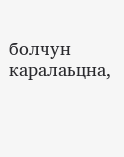болчун каралаьцна,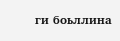ги боьллина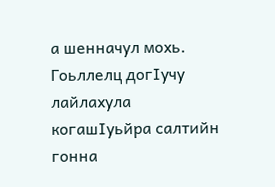а шенначул мохь. Гоьллелц догІучу лайлахула когашІуьйра салтийн гонна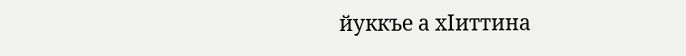йуккъе а хІиттина